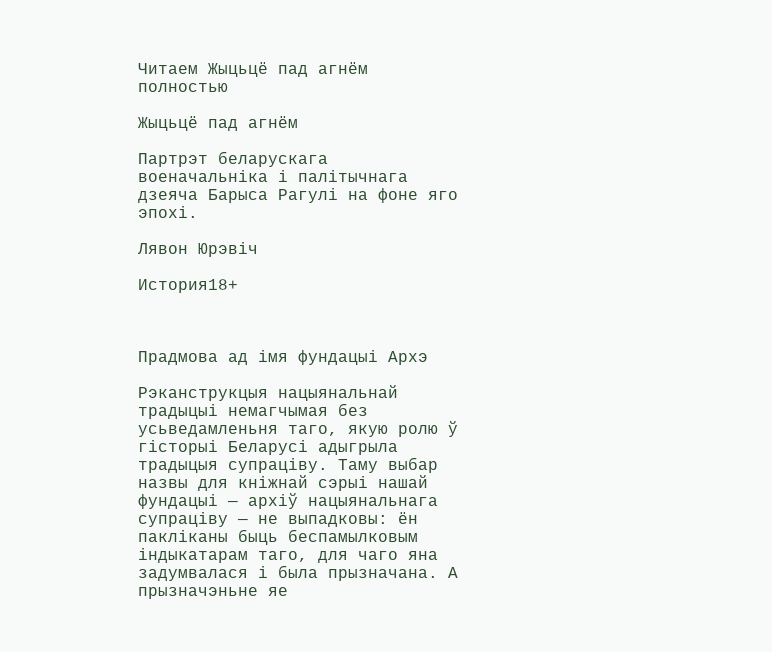Читаем Жыцьцё пад агнём полностью

Жыцьцё пад агнём

Партрэт беларускага военачальніка і палітычнага дзеяча Барыса Рагулі на фоне яго эпохі.

Лявон Юрэвіч

История18+



Прадмова ад імя фундацыі Архэ

Рэканструкцыя нацыянальнай традыцыi немагчымая без усьведамленьня таго, якую ролю ў гісторыі Беларусі адыгрыла традыцыя супраціву. Таму выбар назвы для кніжнай сэрыі нашай фундацыі — архіў нацыянальнага супраціву — не выпадковы: ён пакліканы быць беспамылковым індыкатарам таго, для чаго яна задумвалася і была прызначана. А прызначэньне яе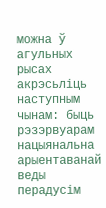можна ў агульных рысах акрэсьліць наступным чынам: быць рэзэрвуарам нацыянальна арыентаванай веды перадусім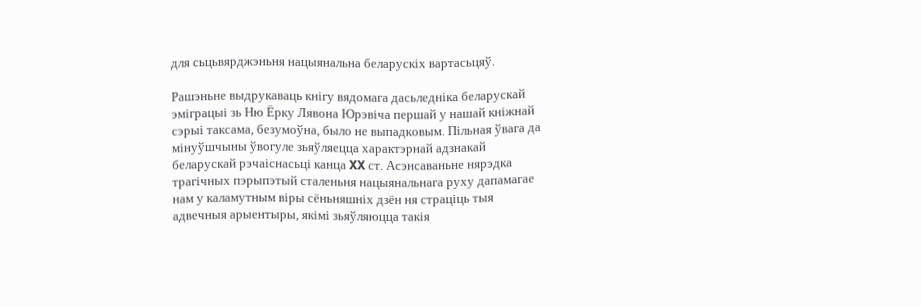для сьцьвярджэньня нацыянальна беларускіх вартасьцяў.

Рашэньне выдрукаваць кнігу вядомага дасьледніка беларускай эміграцыі зь Ню Ёрку Лявона Юрэвіча першай у нашай кніжнай сэрыі таксама, безумоўна, было не выпадковым. Пільная ўвага да мінуўшчыны ўвогуле зьяўляецца характэрнай адзнакай беларускай рэчаіснасьці канца XX ст. Асэнсаваньне нярэдка трагічных пэрыпэтый сталеньня нацыянальнага руху дапамагае нам у каламутным віры сёньняшніх дзён ня страціць тыя адвечныя арыентыры, якімі зьяўляюцца такія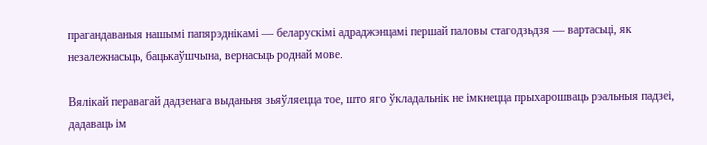прагандаваныя нашымі папярэднікамі — беларускімі адраджэнцамі першай паловы стагодзьдзя — вартасьці, як незалежнасьць, бацькаўшчына, вернасьць роднай мове.

Вялікай перавагай дадзенага выданьня зьяўляецца тое, што яго ўкладальнік не імкнецца прыхарошваць рэальныя падзеі, дадаваць ім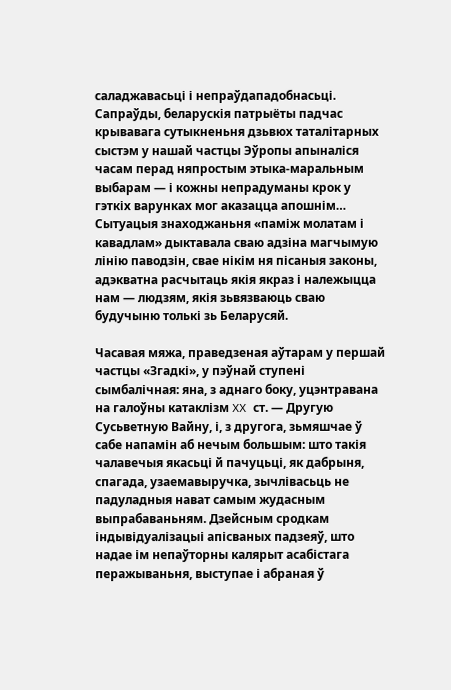саладжавасьці і непраўдападобнасьці. Сапраўды, беларускія патрыёты падчас крывавага сутыкненьня дзьвюх таталітарных сыстэм у нашай частцы Эўропы апыналіся часам перад няпростым этыка-маральным выбарам — і кожны непрадуманы крок у гэткіх варунках мог аказацца апошнім… Сытуацыя знаходжаньня «паміж молатам і кавадлам» дыктавала сваю адзіна магчымую лінію паводзін, свае нікім ня пісаныя законы, адэкватна расчытаць якія якраз і належыцца нам — людзям, якія зьвязваюць сваю будучыню толькі зь Беларусяй.

Часавая мяжа, праведзеная аўтарам у першай частцы «Згадкі», у пэўнай ступені сымбалічная: яна, з аднаго боку, уцэнтравана на галоўны катаклізм XX ст. — Другую Сусьветную Вайну, і, з другога, зьмяшчае ў сабе напамін аб нечым большым: што такія чалавечыя якасьці й пачуцьці, як дабрыня, спагада, узаемавыручка, зычлівасьць не падуладныя нават самым жудасным выпрабаваньням. Дзейсным сродкам індывідуалізацыі апісваных падзеяў, што надае ім непаўторны калярыт асабістага перажываньня, выступае і абраная ў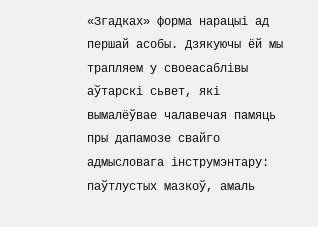«Згадках» форма нарацыі ад першай асобы. Дзякуючы ёй мы трапляем у своеасаблівы аўтарскі сьвет, які вымалёўвае чалавечая памяць пры дапамозе свайго адмысловага інструмэнтару: паўтлустых мазкоў, амаль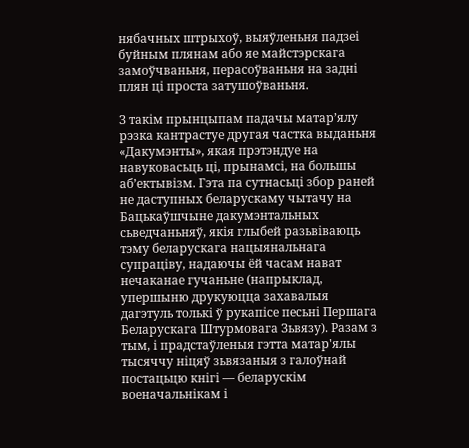нябачных штрыхоў, выяўленьня падзеі буйным плянам або яе майстэрскага замоўчваньня, перасоўваньня на задні плян ці проста затушоўваньня.

З такім прынцыпам падачы матар’ялу рэзка кантрастуе другая частка выданьня «Дакумэнты», якая прэтэндуе на навуковасьць ці, прынамсі, на большы аб’ектывізм. Гэта па сутнасьці збор раней не даступных беларускаму чытачу на Бацькаўшчыне дакумэнтальных сьведчаньняў, якія глыбей разьвіваюць тэму беларускага нацыянальнага супраціву, надаючы ёй часам нават нечаканае гучаньне (напрыклад, упершыню друкуюцца захавалыя дагэтуль толькі ў рукапісе песьні Першага Беларускага Штурмовага Зьвязу). Разам з тым, і прадстаўленыя гэтта матар'ялы тысяччу ніцяў зьвязаныя з галоўнай постацьцю кнігі — беларускім военачальнікам і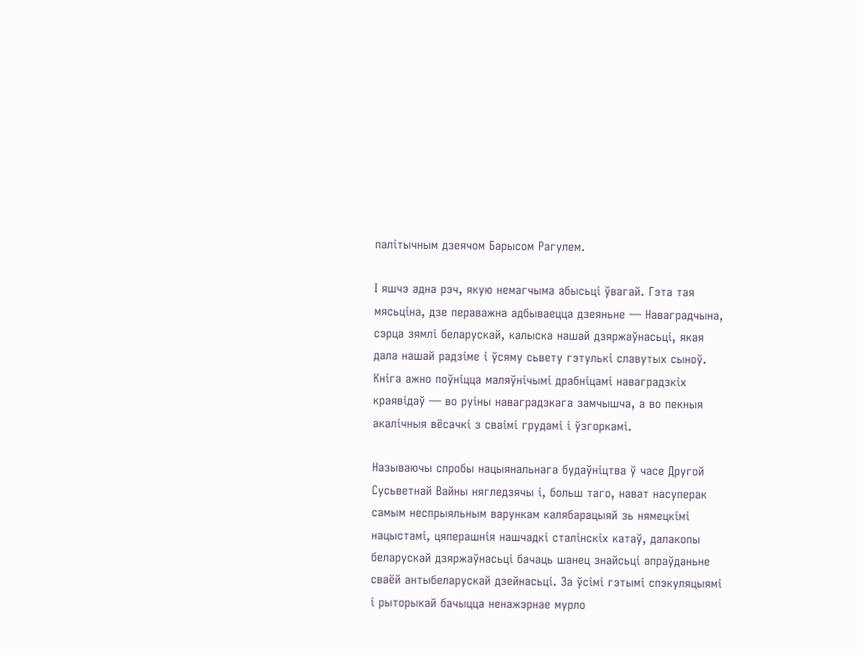палітычным дзеячом Барысом Рагулем.

І яшчэ адна рэч, якую немагчыма абысьці ўвагай. Гэта тая мясьціна, дзе пераважна адбываецца дзеяньне — Наваградчына, сэрца зямлі беларускай, калыска нашай дзяржаўнасьці, якая дала нашай радзіме і ўсяму сьвету гэтулькі славутых сыноў. Кніга ажно поўніцца маляўнічымі драбніцамі наваградзкіх краявідаў — во руіны наваградзкага замчышча, а во пекныя акалічныя вёсачкі з сваімі грудамі і ўзгоркамі.

Называючы спробы нацыянальнага будаўніцтва ў часе Другой Сусьветнай Вайны нягледзячы і, больш таго, нават насуперак самым неспрыяльным варункам калябарацыяй зь нямецкімі нацыстамі, цяперашнія нашчадкі сталінскіх катаў, далакопы беларускай дзяржаўнасьці бачаць шанец знайсьці апраўданьне сваёй антыбеларускай дзейнасьці. За ўсімі гэтымі спэкуляцыямі і рыторыкай бачыцца ненажэрнае мурло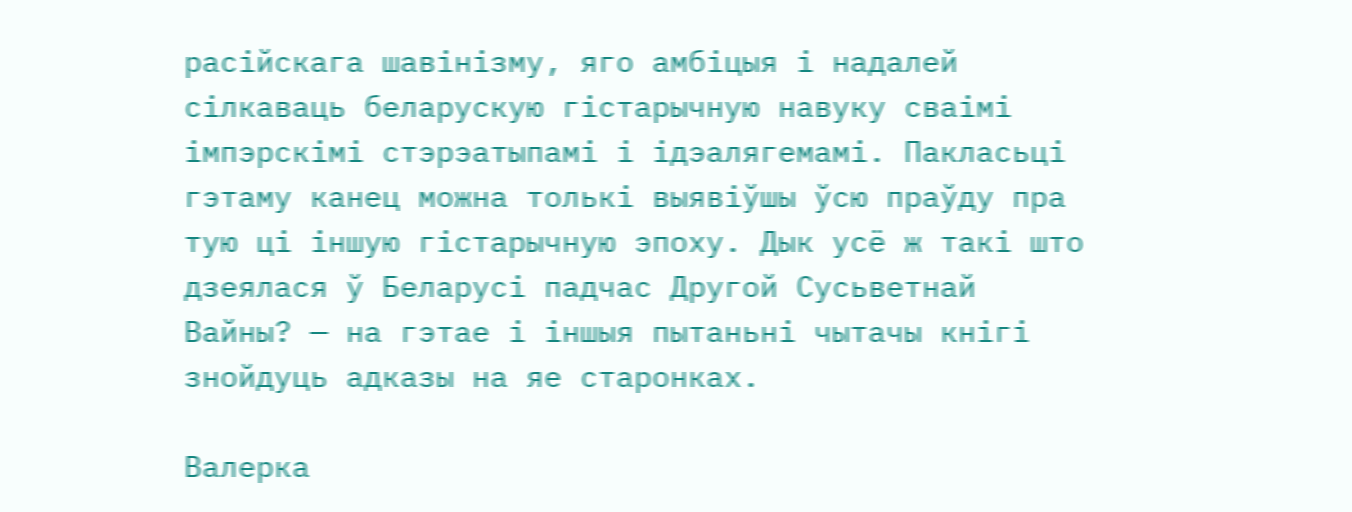расійскага шавінізму, яго амбіцыя і надалей сілкаваць беларускую гістарычную навуку сваімі імпэрскімі стэрэатыпамі і ідэалягемамі. Пакласьці гэтаму канец можна толькі выявіўшы ўсю праўду пра тую ці іншую гістарычную эпоху. Дык усё ж такі што дзеялася ў Беларусі падчас Другой Сусьветнай Вайны? — на гэтае і іншыя пытаньні чытачы кнігі знойдуць адказы на яе старонках.

Валерка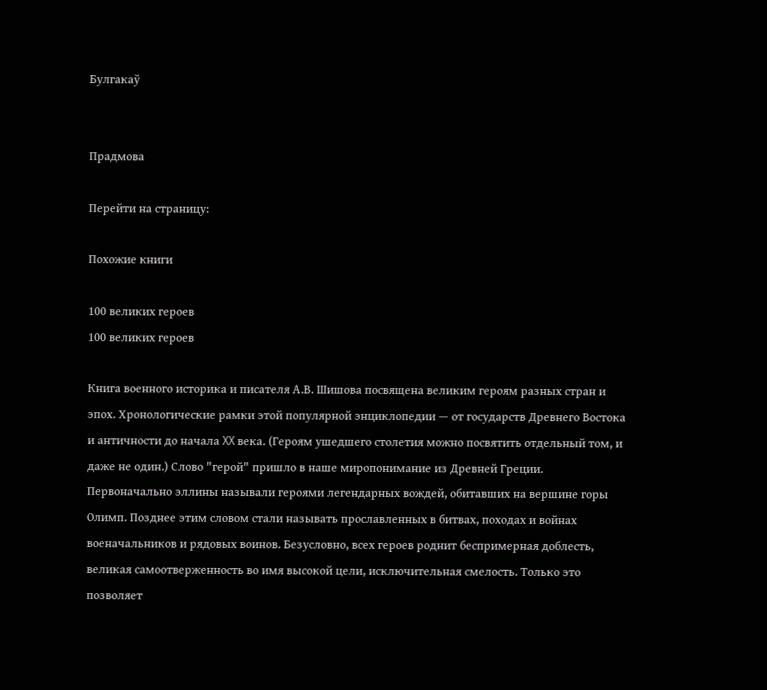Булгакаў


Прадмова

Перейти на страницу:

Похожие книги

100 великих героев
100 великих героев

Книга военного историка и писателя А.В. Шишова посвящена великим героям разных стран и эпох. Хронологические рамки этой популярной энциклопедии — от государств Древнего Востока и античности до начала XX века. (Героям ушедшего столетия можно посвятить отдельный том, и даже не один.) Слово "герой" пришло в наше миропонимание из Древней Греции. Первоначально эллины называли героями легендарных вождей, обитавших на вершине горы Олимп. Позднее этим словом стали называть прославленных в битвах, походах и войнах военачальников и рядовых воинов. Безусловно, всех героев роднит беспримерная доблесть, великая самоотверженность во имя высокой цели, исключительная смелость. Только это позволяет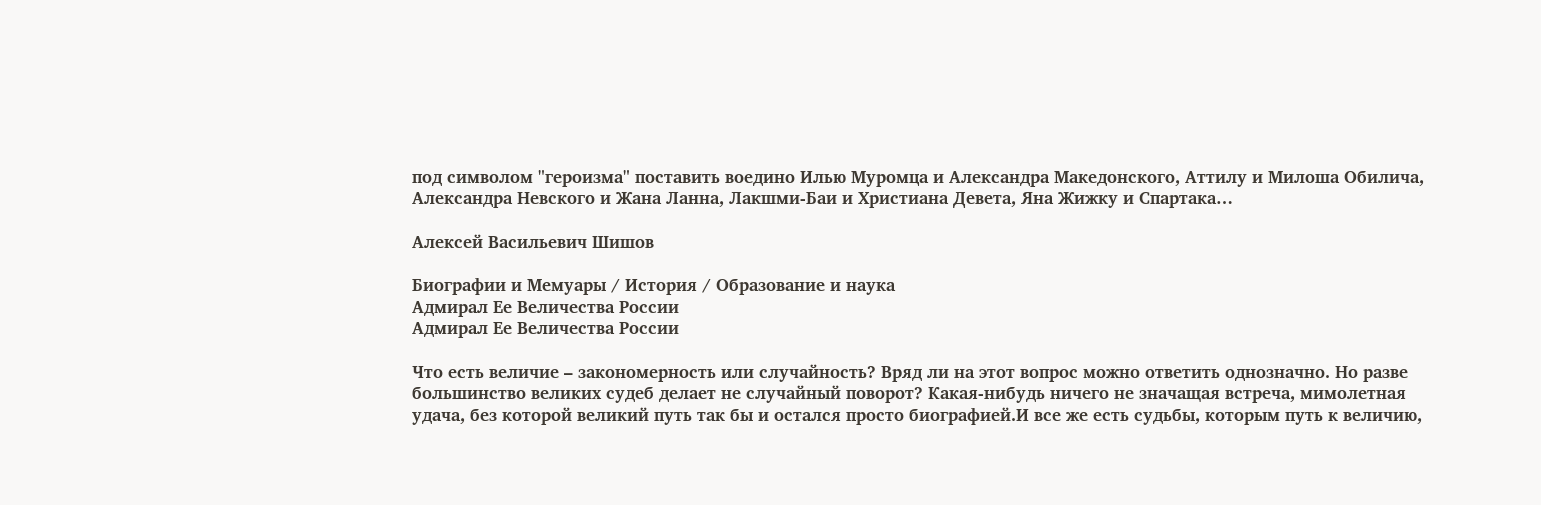под символом "героизма" поставить воедино Илью Муромца и Александра Македонского, Аттилу и Милоша Обилича, Александра Невского и Жана Ланна, Лакшми-Баи и Христиана Девета, Яна Жижку и Спартака…

Алексей Васильевич Шишов

Биографии и Мемуары / История / Образование и наука
Адмирал Ее Величества России
Адмирал Ее Величества России

Что есть величие – закономерность или случайность? Вряд ли на этот вопрос можно ответить однозначно. Но разве большинство великих судеб делает не случайный поворот? Какая-нибудь ничего не значащая встреча, мимолетная удача, без которой великий путь так бы и остался просто биографией.И все же есть судьбы, которым путь к величию,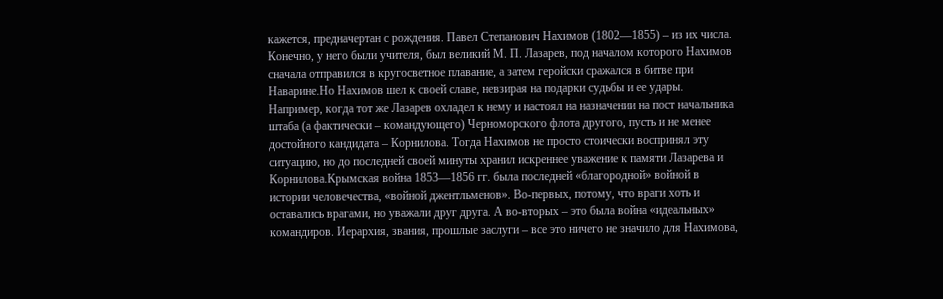кажется, предначертан с рождения. Павел Степанович Нахимов (1802—1855) – из их числа. Конечно, у него были учителя, был великий М. П. Лазарев, под началом которого Нахимов сначала отправился в кругосветное плавание, а затем геройски сражался в битве при Наварине.Но Нахимов шел к своей славе, невзирая на подарки судьбы и ее удары. Например, когда тот же Лазарев охладел к нему и настоял на назначении на пост начальника штаба (а фактически – командующего) Черноморского флота другого, пусть и не менее достойного кандидата – Корнилова. Тогда Нахимов не просто стоически воспринял эту ситуацию, но до последней своей минуты хранил искреннее уважение к памяти Лазарева и Корнилова.Крымская война 1853—1856 гг. была последней «благородной» войной в истории человечества, «войной джентльменов». Во-первых, потому, что враги хоть и оставались врагами, но уважали друг друга. А во-вторых – это была война «идеальных» командиров. Иерархия, звания, прошлые заслуги – все это ничего не значило для Нахимова,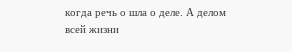когда речь о шла о деле. А делом всей жизни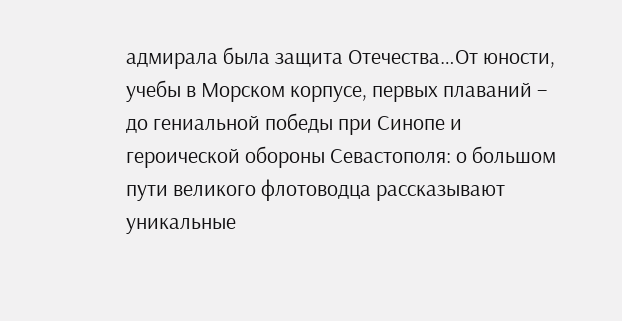адмирала была защита Отечества…От юности, учебы в Морском корпусе, первых плаваний – до гениальной победы при Синопе и героической обороны Севастополя: о большом пути великого флотоводца рассказывают уникальные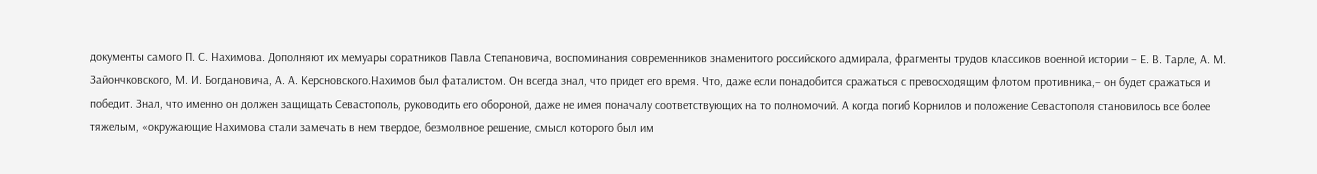документы самого П. С. Нахимова. Дополняют их мемуары соратников Павла Степановича, воспоминания современников знаменитого российского адмирала, фрагменты трудов классиков военной истории – Е. В. Тарле, А. М. Зайончковского, М. И. Богдановича, А. А. Керсновского.Нахимов был фаталистом. Он всегда знал, что придет его время. Что, даже если понадобится сражаться с превосходящим флотом противника,– он будет сражаться и победит. Знал, что именно он должен защищать Севастополь, руководить его обороной, даже не имея поначалу соответствующих на то полномочий. А когда погиб Корнилов и положение Севастополя становилось все более тяжелым, «окружающие Нахимова стали замечать в нем твердое, безмолвное решение, смысл которого был им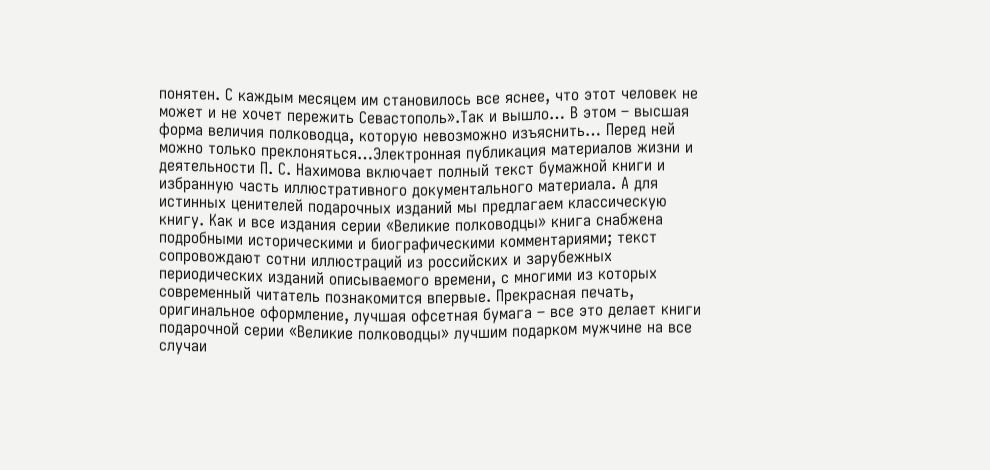понятен. С каждым месяцем им становилось все яснее, что этот человек не может и не хочет пережить Севастополь».Так и вышло… В этом – высшая форма величия полководца, которую невозможно изъяснить… Перед ней можно только преклоняться…Электронная публикация материалов жизни и деятельности П. С. Нахимова включает полный текст бумажной книги и избранную часть иллюстративного документального материала. А для истинных ценителей подарочных изданий мы предлагаем классическую книгу. Как и все издания серии «Великие полководцы» книга снабжена подробными историческими и биографическими комментариями; текст сопровождают сотни иллюстраций из российских и зарубежных периодических изданий описываемого времени, с многими из которых современный читатель познакомится впервые. Прекрасная печать, оригинальное оформление, лучшая офсетная бумага – все это делает книги подарочной серии «Великие полководцы» лучшим подарком мужчине на все случаи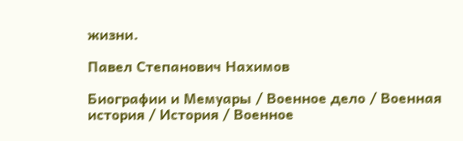жизни.

Павел Степанович Нахимов

Биографии и Мемуары / Военное дело / Военная история / История / Военное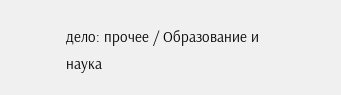дело: прочее / Образование и наука